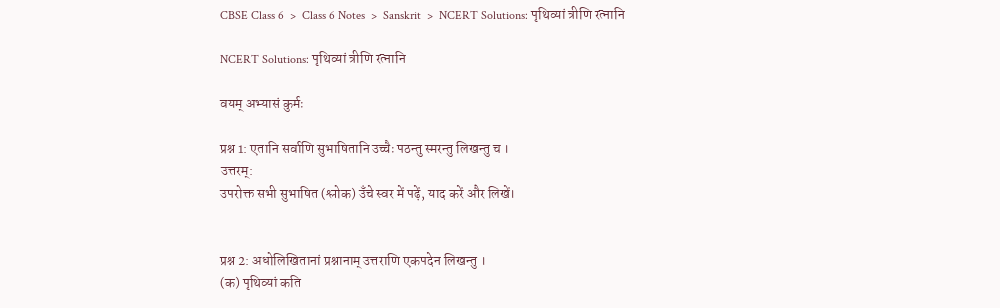CBSE Class 6  >  Class 6 Notes  >  Sanskrit  >  NCERT Solutions: पृथिव्यां त्रीणि रत्नानि

NCERT Solutions: पृथिव्यां त्रीणि रत्नानि

वयम् अभ्यासं कुर्मः

प्रश्न 1: एतानि सर्वाणि सुभाषितानि उच्चैः पठन्तु स्मरन्तु लिखन्तु च ।
उत्तरम्:
उपरोक्त सभी सुभाषित (श्लोक) उँचे स्वर में पढ़ें, याद करें और लिखें।


प्रश्न 2: अधोलिखितानां प्रश्नानाम् उत्तराणि एकपदेन लिखन्तु ।
(क) पृथिव्यां कति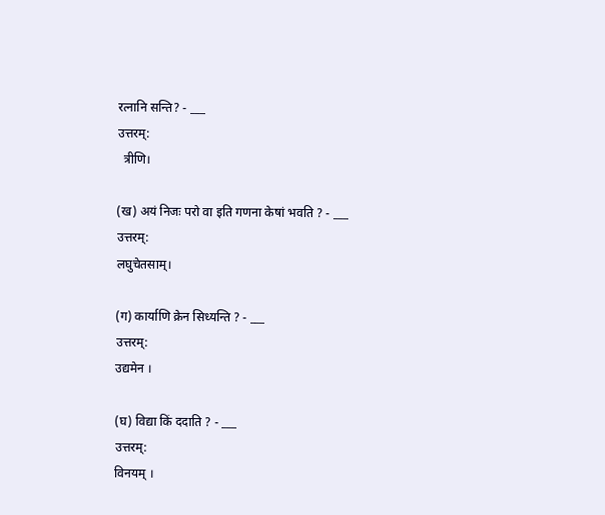रत्नानि सन्ति? - ___
उत्तरम्:
  त्रीणि।

(ख) अयं निजः परो वा इति गणना केषां भवति ? - ___
उत्तरम्:
लघुचेतसाम्।

(ग) कार्याणि क्रेन सिध्यन्ति ? - ___
उत्तरम्:
उद्यमेन ।

(घ) विद्या किं ददाति ? - ___
उत्तरम्:
विनयम् ।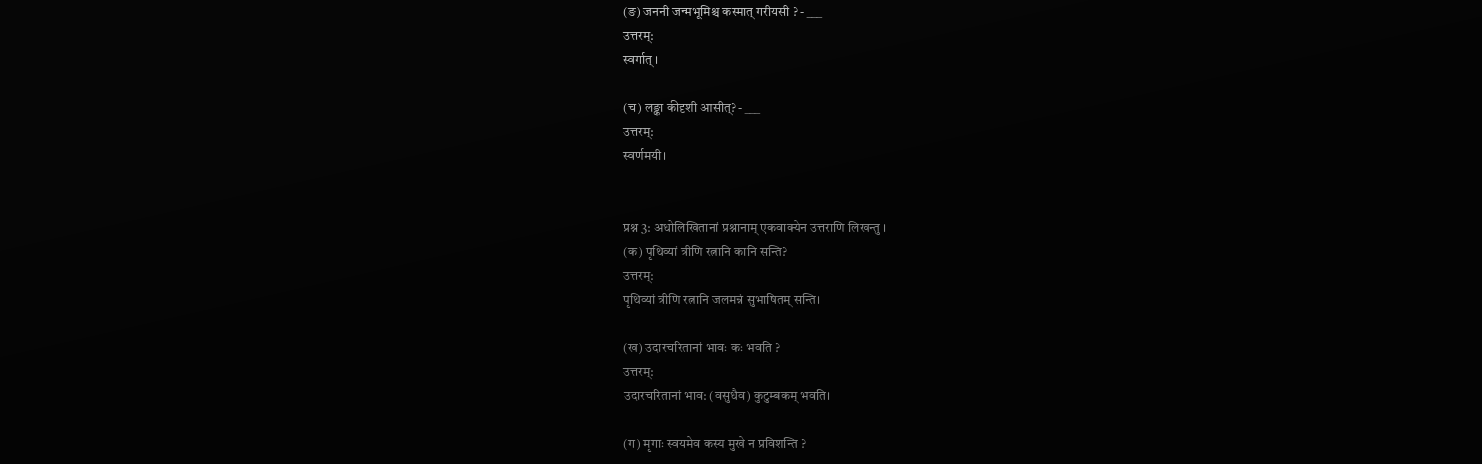(ङ) जननी जन्मभूमिश्च कस्मात् गरीयसी ? - ___
उत्तरम्:
स्वर्गात् ।

(च) लङ्का कीदृशी आसीत्? - ___
उत्तरम्:
स्वर्णमयी।


प्रश्न 3: अधोलिखितानां प्रश्नानाम् एकवाक्येन उत्तराणि लिखन्तु ।
(क) पृथिव्यां त्रीणि रत्नानि कानि सन्ति?
उत्तरम्:
पृथिव्यां त्रीणि रत्नानि जलमन्नं सुभाषितम् सन्ति।

(ख) उदारचरितानां भावः कः भवति ?
उत्तरम्:
उदारचरितानां भाव: (वसुधैव) कुटुम्बकम् भवति।

(ग) मृगाः स्वयमेव कस्य मुखे न प्रविशन्ति ?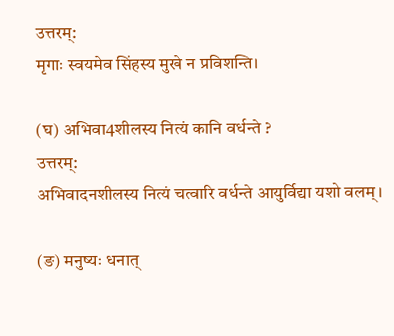उत्तरम्:
मृगाः स्वयमेव सिंहस्य मुखे न प्रविशन्ति।

(घ) अभिवा4शीलस्य नित्यं कानि वर्धन्ते ?
उत्तरम्:
अभिवादनशीलस्य नित्यं चत्वारि वर्धन्ते आयुर्विद्या यशो वलम्।

(ङ) मनुष्यः धनात्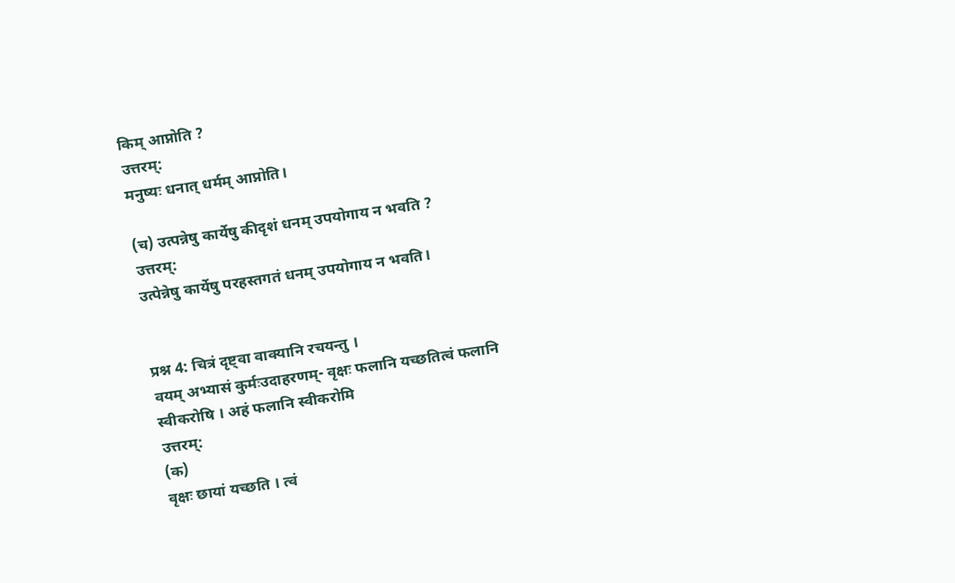किम् आप्नोति ?
उत्तरम्:
मनुष्यः धनात् धर्मम् आप्नोति।

(च) उत्पन्नेषु कार्येषु कीदृशं धनम् उपयोगाय न भवति ?
उत्तरम्:
उत्पेन्नेषु कार्येषु परहस्तगतं धनम् उपयोगाय न भवति।


प्रश्न 4: चित्रं दृष्ट्वा वाक्यानि रचयन्तु ।
वयम् अभ्यासं कुर्मःउदाहरणम्- वृक्षः फलानि यच्छतित्वं फलानि स्वीकरोषि । अहं फलानि स्वीकरोमि
उत्तरम्:
(क)
वृक्षः छायां यच्छति । त्वं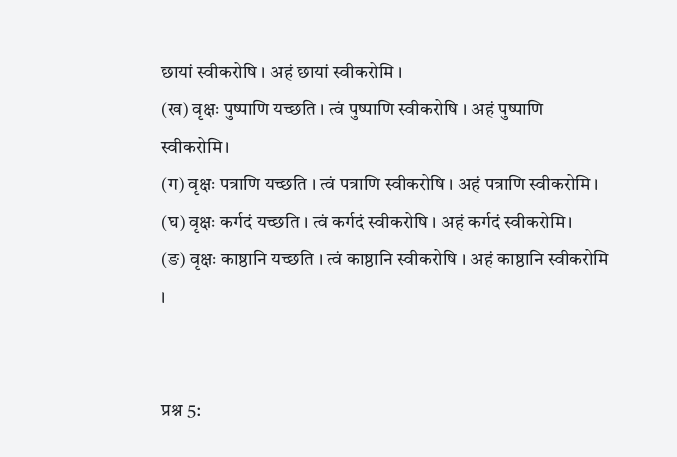छायां स्वीकरोषि । अहं छायां स्वीकरोमि ।
(ख) वृक्षः पुष्पाणि यच्छति । त्वं पुष्पाणि स्वीकरोषि । अहं पुष्पाणि स्वीकरोमि।
(ग) वृक्षः पत्राणि यच्छति । त्वं पत्राणि स्वीकरोषि । अहं पत्राणि स्वीकरोमि ।
(घ) वृक्षः कर्गदं यच्छति । त्वं कर्गदं स्वीकरोषि । अहं कर्गदं स्वीकरोमि।
(ङ) वृक्षः काष्ठानि यच्छति । त्वं काष्ठानि स्वीकरोषि । अहं काष्ठानि स्वीकरोमि ।


प्रश्न 5: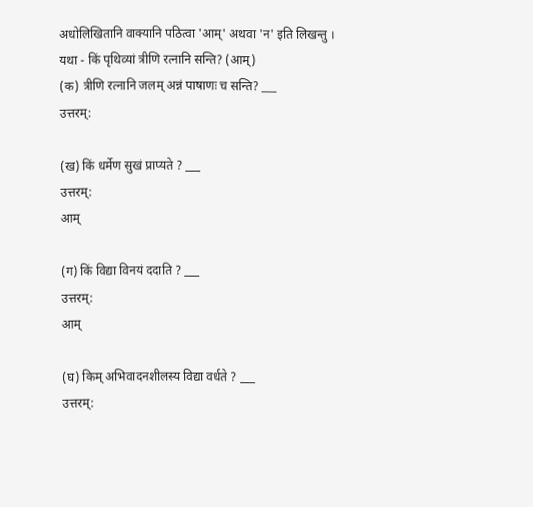अधोलिखितानि वाक्यानि पठित्वा 'आम्' अथवा 'न' इति लिखन्तु ।
यथा - किं पृथिव्यां त्रीणि रत्नानि सन्ति? (आम्)
(क) त्रीणि रत्नानि जलम् अन्नं पाषाणः च सन्ति? ___
उत्तरम्:

(ख) किं धर्मेण सुखं प्राप्यते ? ___
उत्तरम्:
आम्

(ग) किं विद्या विनयं ददाति ? ___
उत्तरम्:
आम्

(घ) किम् अभिवादनशीलस्य विद्या वर्धते ? ___
उत्तरम्: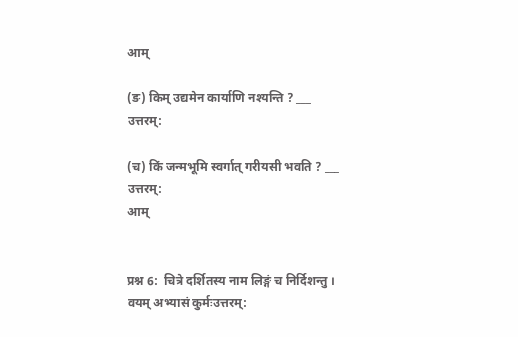आम्

(ङ) किम् उद्यमेन कार्याणि नश्यन्ति ? ___
उत्तरम्:

(च) किं जन्मभूमि स्वर्गात् गरीयसी भवति ? ___
उत्तरम्:
आम्


प्रश्न 6:  चित्रे दर्शितस्य नाम लिङ्गं च निर्दिशन्तु ।
वयम् अभ्यासं कुर्मःउत्तरम्: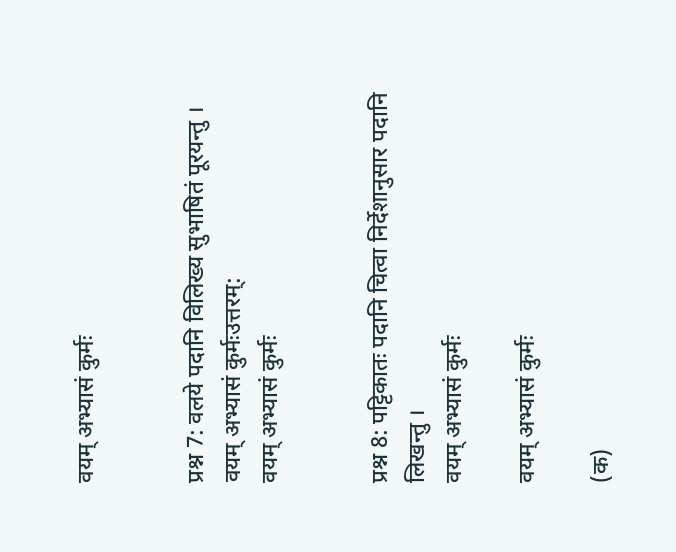वयम् अभ्यासं कुर्मः


प्रश्न 7: वलये पदानि विलिख्य सुभाषितं पूरयन्तु ।
वयम् अभ्यासं कुर्मःउत्तरम्:
वयम् अभ्यासं कुर्मः


प्रश्न 8: पट्टिकातः पदानि चित्वा निर्देशानुसार पदानि लिखन्तु ।
वयम् अभ्यासं कुर्मः

वयम् अभ्यासं कुर्मः

(क)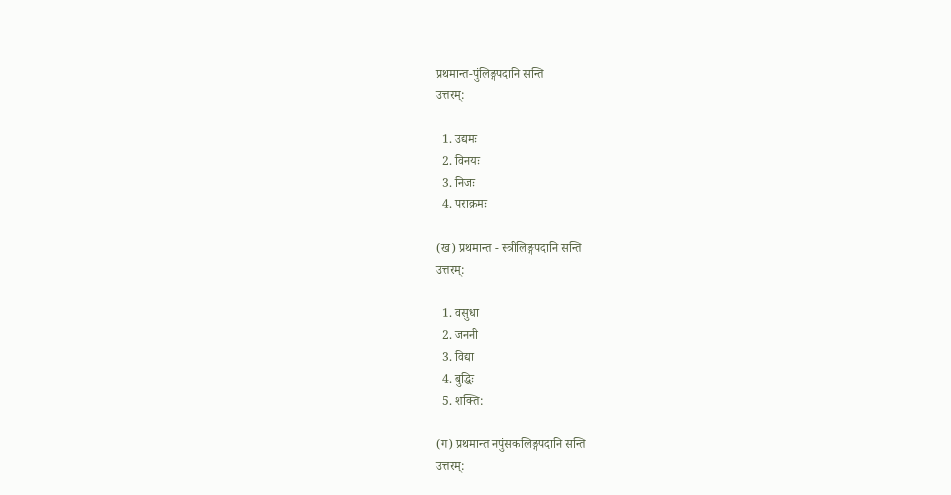प्रथमान्त-पुंलिङ्गपदानि सन्ति
उत्तरम्:

  1. उद्यमः
  2. विनयः
  3. निजः
  4. पराक्रमः

(ख) प्रथमान्त - स्त्रीलिङ्गपदानि सन्ति
उत्तरम्:

  1. वसुधा
  2. जननी
  3. विद्या
  4. बुद्धिः
  5. शक्ति:

(ग) प्रथमान्त नपुंसकलिङ्गपदानि सन्ति
उत्तरम्: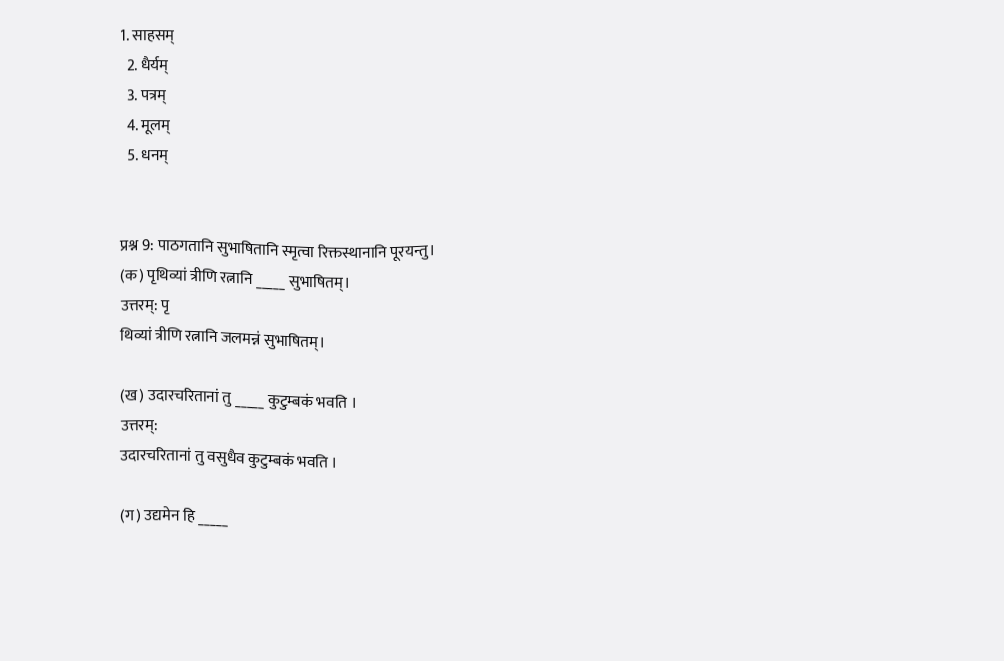1. साहसम्
  2. धैर्यम्
  3. पत्रम्
  4. मूलम्
  5. धनम्


प्रश्न 9: पाठगतानि सुभाषितानि स्मृत्वा रिक्तस्थानानि पूरयन्तु।
(क) पृथिव्यां त्रीणि रत्नानि _____ सुभाषितम्।
उत्तरम्: पृ
थिव्यां त्रीणि रत्नानि जलमन्नं सुभाषितम्।

(ख) उदारचरितानां तु _____ कुटुम्बकं भवति ।
उत्तरम्:
उदारचरितानां तु वसुधैव कुटुम्बकं भवति ।

(ग) उद्यमेन हि _____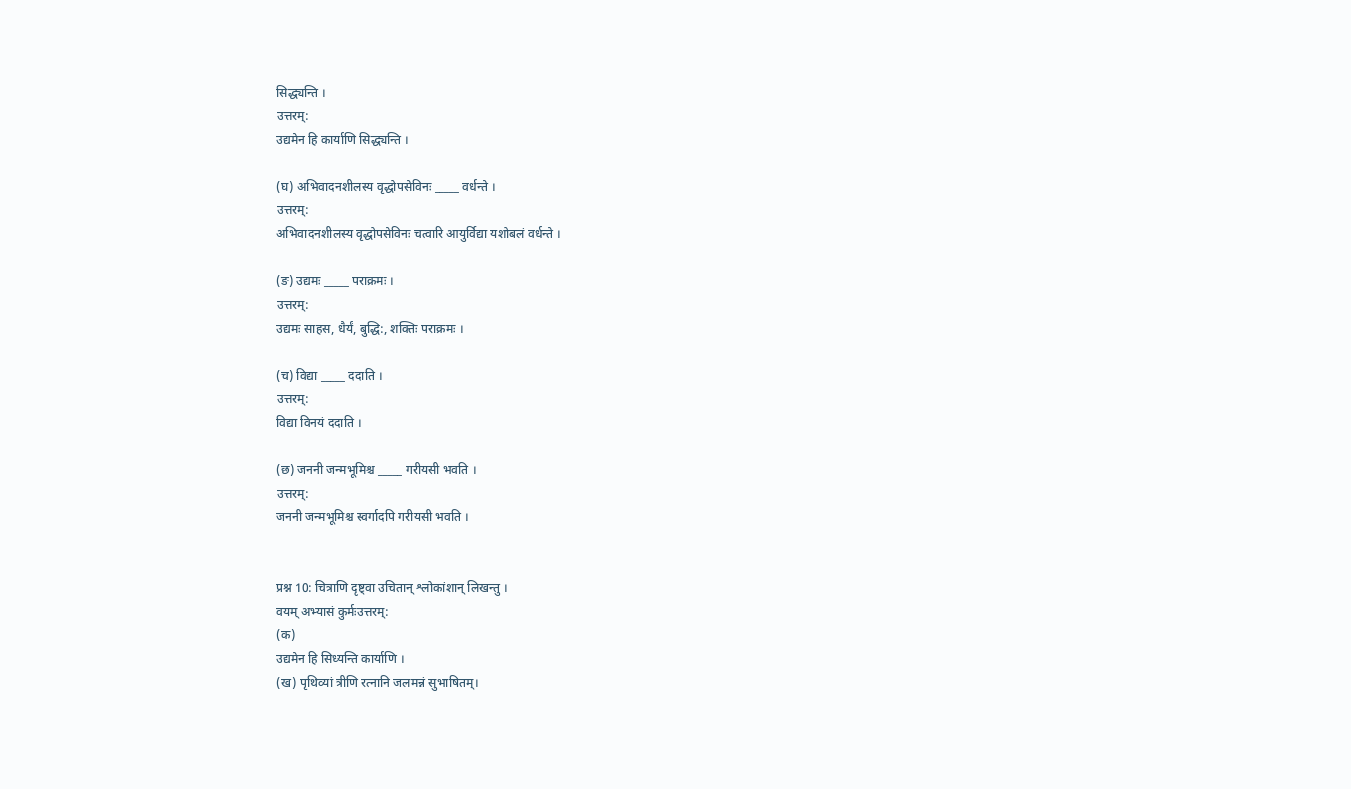सिद्ध्यन्ति ।
उत्तरम्:
उद्यमेन हि कार्याणि सिद्ध्यन्ति ।

(घ) अभिवादनशीलस्य वृद्धोपसेविनः _____ वर्धन्ते ।
उत्तरम्:
अभिवादनशीलस्य वृद्धोपसेविनः चत्वारि आयुर्विद्या यशोबलं वर्धन्ते ।

(ङ) उद्यमः _____ पराक्रमः ।
उत्तरम्:
उद्यमः साहस, धैर्यं, बुद्धि:, शक्तिः पराक्रमः ।

(च) विद्या _____ ददाति ।
उत्तरम्:
विद्या विनयं ददाति ।

(छ) जननी जन्मभूमिश्च _____ गरीयसी भवति ।
उत्तरम्:
जननी जन्मभूमिश्च स्वर्गादपि गरीयसी भवति ।


प्रश्न 10: चित्राणि दृष्ट्वा उचितान् श्लोकांशान् लिखन्तु ।
वयम् अभ्यासं कुर्मःउत्तरम्:
(क)
उद्यमेन हि सिध्यन्ति कार्याणि ।
(ख) पृथिव्यां त्रीणि रत्नानि जलमन्नं सुभाषितम्।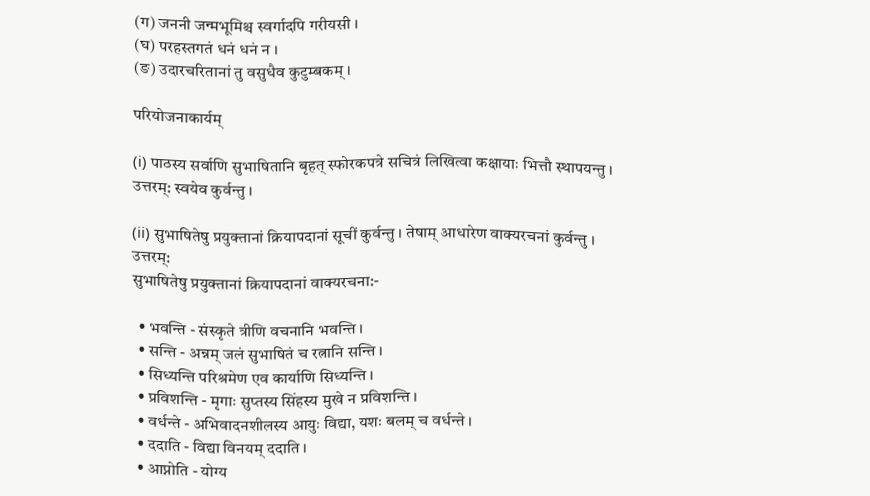(ग) जननी जन्मभूमिश्च स्वर्गादपि गरीयसी ।
(घ) परहस्तगतं धनं धनं न ।
(ङ) उदारचरितानां तु वसुधैव कुटुम्बकम् ।

परियोजनाकार्यम्

(i) पाठस्य सर्वाणि सुभाषितानि बृहत् स्फोरकपत्रे सचित्रं लिखित्वा कक्षायाः भित्तौ स्थापयन्तु ।
उत्तरम्: स्वयेव कुर्वन्तु ।

(ii) सुभाषितेषु प्रयुक्तानां क्रियापदानां सूचीं कुर्वन्तु । तेषाम् आधारेण वाक्यरचनां कुर्वन्तु ।
उत्तरम्:
सुभाषितेषु प्रयुक्तानां क्रियापदानां वाक्यरचना:-

  • भवन्ति - संस्कृते त्रीणि वचनानि भवन्ति ।
  • सन्ति - अन्नम् जलं सुभाषितं च रत्नानि सन्ति ।
  • सिध्यन्ति परिश्रमेण एव कार्याणि सिध्यन्ति ।
  • प्रविशन्ति - मृगाः सुप्तस्य सिंहस्य मुखे न प्रविशन्ति ।
  • वर्धन्ते - अभिवादनशीलस्य आयुः विद्या, यशः बलम् च वर्धन्ते ।
  • ददाति - विद्या विनयम् ददाति ।
  • आप्नोति - योग्य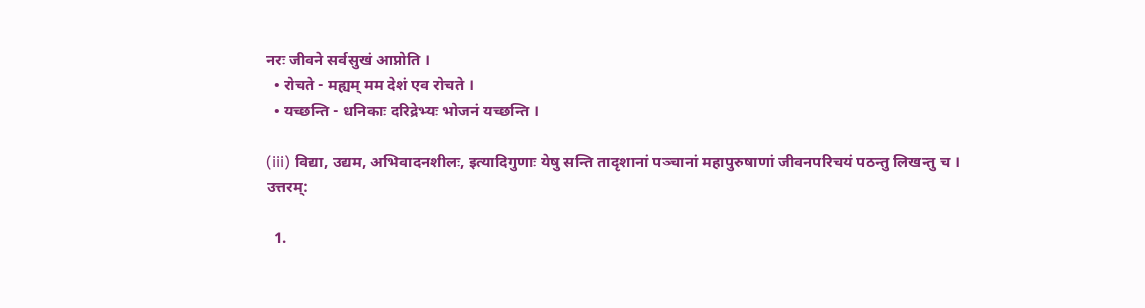नरः जीवने सर्वसुखं आप्नोति ।
  • रोचते - मह्यम् मम देशं एव रोचते ।
  • यच्छन्ति - धनिकाः दरिद्रेभ्यः भोजनं यच्छन्ति ।

(iii) विद्या, उद्यम, अभिवादनशीलः, इत्यादिगुणाः येषु सन्ति तादृशानां पञ्चानां महापुरुषाणां जीवनपरिचयं पठन्तु लिखन्तु च ।
उत्तरम्:

  1.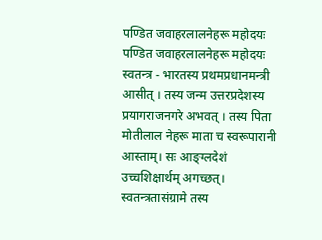पण्डित जवाहरलालनेहरू महोदयः पण्डित जवाहरलालनेहरू महोदयः स्वतन्त्र - भारतस्य प्रथमप्रधानमन्त्री आसीत् । तस्य जन्म उत्तरप्रदेशस्य प्रयागराजनगरे अभवत् । तस्य पिता मोतीलाल नेहरू माता च स्वरूपारानी आस्ताम्। सः आङ्ग्लदेशं उच्चशिक्षार्थम् अगच्छत्। स्वतन्त्रतासंग्रामे तस्य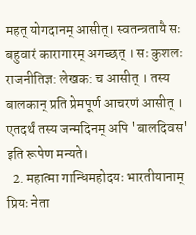महत् योगदानम् आसीत्। स्वतन्त्रतायै सः बहुवारं कारागारम् अगच्छत् । सः कुशलः राजनीतिज्ञ: लेखक: च आसीत् । तस्य बालकान् प्रति प्रेमपूर्ण आचरणं आसीत् । एतदर्थं तस्य जन्मदिनम् अपि 'बालदिवस' इति रूपेण मन्यते।
  2. महात्मा गान्धिमहोदयः भारतीयानाम् प्रियः नेता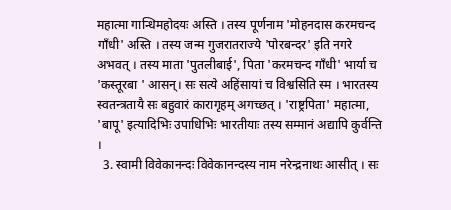महात्मा गान्धिमहोदयः अस्ति । तस्य पूर्णनाम 'मोहनदास करमचन्द गाँधी' अस्ति । तस्य जन्म गुजरातराज्ये 'पोरबन्दर' इति नगरे अभवत् । तस्य माता 'पुतलीबाई', पिता 'करमचन्द गाँधी' भार्या च 'कस्तूरबा ' आसन्। सः सत्ये अहिंसायां च विश्वसिति स्म । भारतस्य स्वतन्त्रतायै सः बहुवारं कारागृहम् अगच्छत् । 'राष्ट्रपिता' महात्मा, 'बापू' इत्यादिभिः उपाधिभिः भारतीयाः तस्य सम्मानं अद्यापि कुर्वन्ति ।
  3. स्वामी विवेकानन्दः विवेकानन्दस्य नाम नरेन्द्रनाथः आसीत् । सः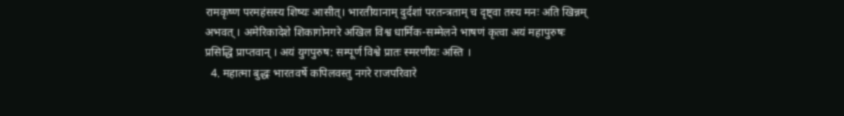रामकृष्ण परमहंसस्य शिष्यः आसीत्। भारतीयानाम् दुर्दशां परतन्त्रताम् च दृष्ट्वा तस्य मनः अति खिन्नम् अभवत् । अमेरिकादेशे शिकागोनगरे अखिल विश्व धार्मिक-सम्मेलने भाषणं कृत्वा अयं महापुरुषः प्रसिद्धि प्राप्तवान् । अयं युगपुरुष: सम्पूर्ण विश्वे प्रातः स्मरणीयः अस्ति ।
  4. महात्मा बुद्धः भारतवर्षे कपिलवस्तु नगरे राजपरिवारे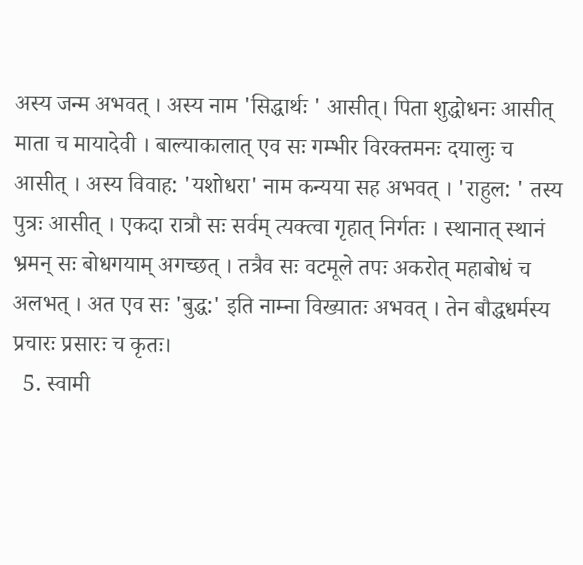अस्य जन्म अभवत् । अस्य नाम 'सिद्धार्थः ' आसीत्। पिता शुद्धोधनः आसीत् माता च मायादेवी । बाल्याकालात् एव सः गम्भीर विरक्तमनः दयालुः च आसीत् । अस्य विवाह: 'यशोधरा' नाम कन्यया सह अभवत् । 'राहुल: ' तस्य पुत्रः आसीत् । एकदा रात्रौ सः सर्वम् त्यक्त्वा गृहात् निर्गतः । स्थानात् स्थानं भ्रमन् सः बोधगयाम् अगच्छत् । तत्रैव सः वटमूले तपः अकरोत् महाबोधं च अलभत् । अत एव सः 'बुद्ध:' इति नाम्ना विख्यातः अभवत् । तेन बौद्धधर्मस्य प्रचारः प्रसारः च कृतः।
  5. स्वामी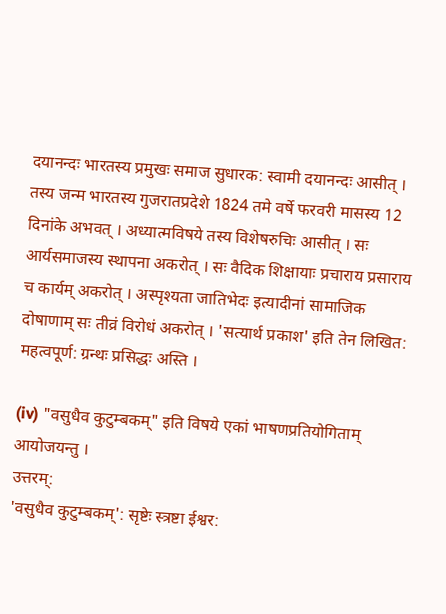दयानन्दः भारतस्य प्रमुखः समाज सुधारक: स्वामी दयानन्दः आसीत् । तस्य जन्म भारतस्य गुजरातप्रदेशे 1824 तमे वर्षे फरवरी मासस्य 12 दिनांके अभवत् । अध्यात्मविषये तस्य विशेषरुचिः आसीत् । सः आर्यसमाजस्य स्थापना अकरोत् । सः वैदिक शिक्षायाः प्रचाराय प्रसाराय च कार्यम् अकरोत् । अस्पृश्यता जातिभेदः इत्यादीनां सामाजिक दोषाणाम् सः तीव्रं विरोधं अकरोत् । 'सत्यार्थ प्रकाश' इति तेन लिखित: महत्वपूर्ण: ग्रन्थः प्रसिद्धः अस्ति ।

(iv) "वसुधैव कुटुम्बकम्" इति विषये एकां भाषणप्रतियोगिताम् आयोजयन्तु ।
उत्तरम्:
'वसुधैव कुटुम्बकम्': सृष्टेः स्त्रष्टा ईश्वर: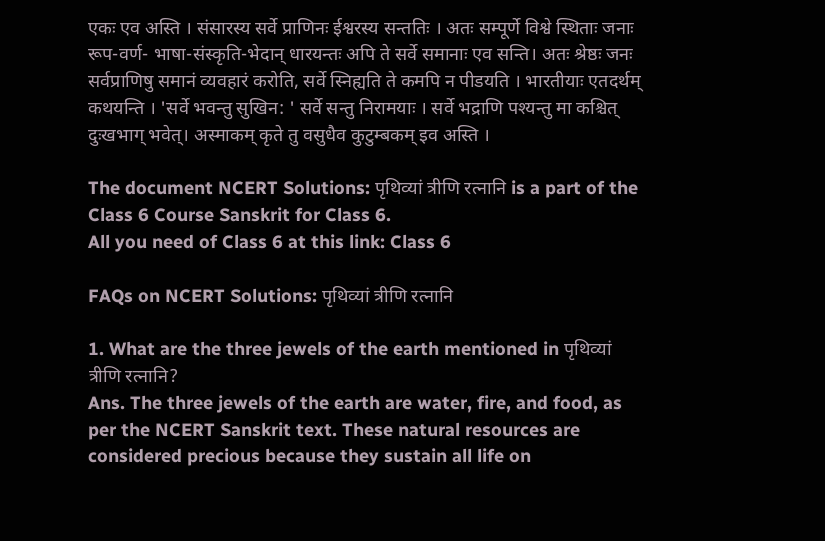एकः एव अस्ति । संसारस्य सर्वे प्राणिनः ईश्वरस्य सन्ततिः । अतः सम्पूर्णे विश्वे स्थिताः जनाः रूप-वर्ण- भाषा-संस्कृति-भेदान् धारयन्तः अपि ते सर्वे समानाः एव सन्ति। अतः श्रेष्ठः जनः सर्वप्राणिषु समानं व्यवहारं करोति, सर्वे स्निह्यति ते कमपि न पीडयति । भारतीयाः एतदर्थम् कथयन्ति । 'सर्वे भवन्तु सुखिन: ' सर्वे सन्तु निरामयाः । सर्वे भद्राणि पश्यन्तु मा कश्चित् दुःखभाग् भवेत्। अस्माकम् कृते तु वसुधैव कुटुम्बकम् इव अस्ति ।

The document NCERT Solutions: पृथिव्यां त्रीणि रत्नानि is a part of the Class 6 Course Sanskrit for Class 6.
All you need of Class 6 at this link: Class 6

FAQs on NCERT Solutions: पृथिव्यां त्रीणि रत्नानि

1. What are the three jewels of the earth mentioned in पृथिव्यां त्रीणि रत्नानि?
Ans. The three jewels of the earth are water, fire, and food, as per the NCERT Sanskrit text. These natural resources are considered precious because they sustain all life on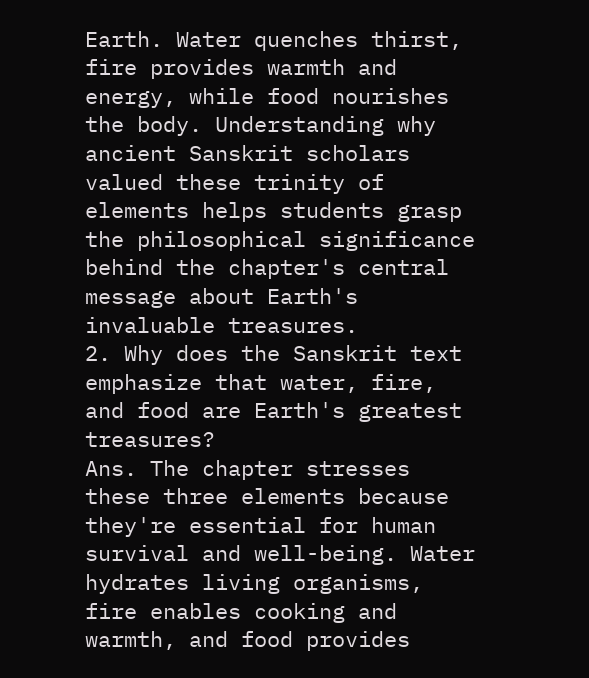Earth. Water quenches thirst, fire provides warmth and energy, while food nourishes the body. Understanding why ancient Sanskrit scholars valued these trinity of elements helps students grasp the philosophical significance behind the chapter's central message about Earth's invaluable treasures.
2. Why does the Sanskrit text emphasize that water, fire, and food are Earth's greatest treasures?
Ans. The chapter stresses these three elements because they're essential for human survival and well-being. Water hydrates living organisms, fire enables cooking and warmth, and food provides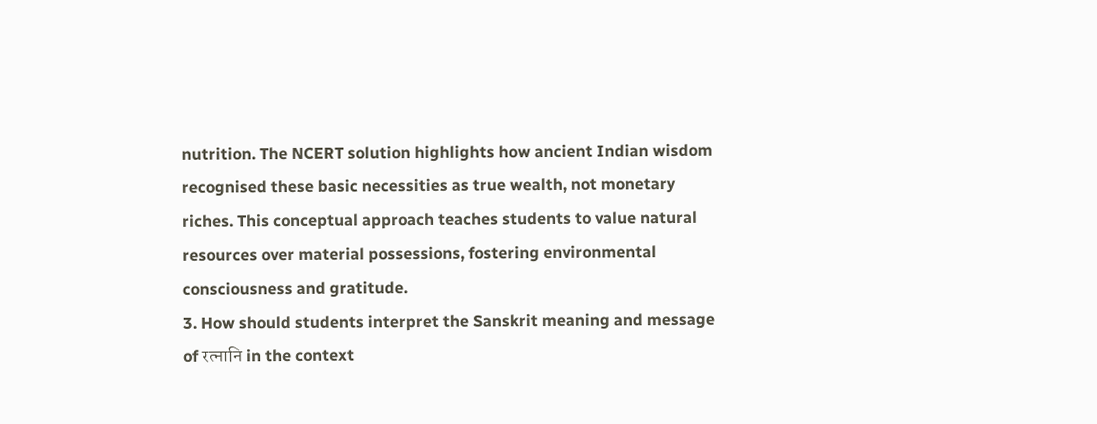nutrition. The NCERT solution highlights how ancient Indian wisdom recognised these basic necessities as true wealth, not monetary riches. This conceptual approach teaches students to value natural resources over material possessions, fostering environmental consciousness and gratitude.
3. How should students interpret the Sanskrit meaning and message of रत्नानि in the context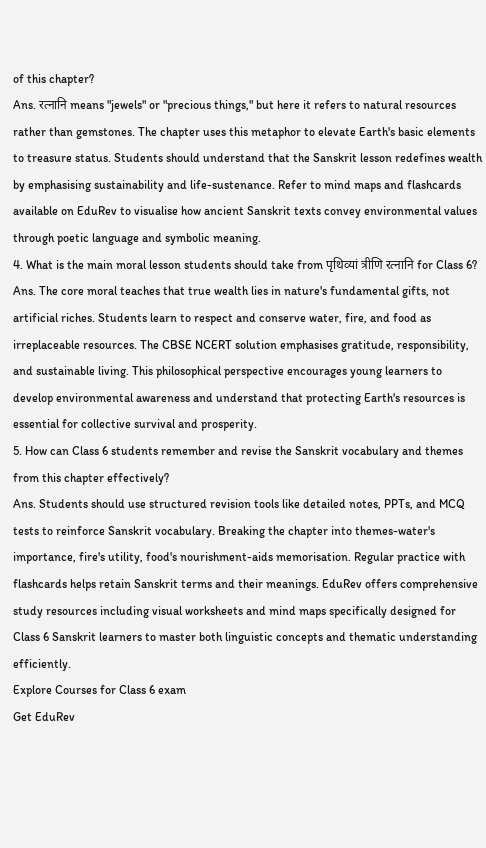of this chapter?
Ans. रत्नानि means "jewels" or "precious things," but here it refers to natural resources rather than gemstones. The chapter uses this metaphor to elevate Earth's basic elements to treasure status. Students should understand that the Sanskrit lesson redefines wealth by emphasising sustainability and life-sustenance. Refer to mind maps and flashcards available on EduRev to visualise how ancient Sanskrit texts convey environmental values through poetic language and symbolic meaning.
4. What is the main moral lesson students should take from पृथिव्यां त्रीणि रत्नानि for Class 6?
Ans. The core moral teaches that true wealth lies in nature's fundamental gifts, not artificial riches. Students learn to respect and conserve water, fire, and food as irreplaceable resources. The CBSE NCERT solution emphasises gratitude, responsibility, and sustainable living. This philosophical perspective encourages young learners to develop environmental awareness and understand that protecting Earth's resources is essential for collective survival and prosperity.
5. How can Class 6 students remember and revise the Sanskrit vocabulary and themes from this chapter effectively?
Ans. Students should use structured revision tools like detailed notes, PPTs, and MCQ tests to reinforce Sanskrit vocabulary. Breaking the chapter into themes-water's importance, fire's utility, food's nourishment-aids memorisation. Regular practice with flashcards helps retain Sanskrit terms and their meanings. EduRev offers comprehensive study resources including visual worksheets and mind maps specifically designed for Class 6 Sanskrit learners to master both linguistic concepts and thematic understanding efficiently.
Explore Courses for Class 6 exam
Get EduRev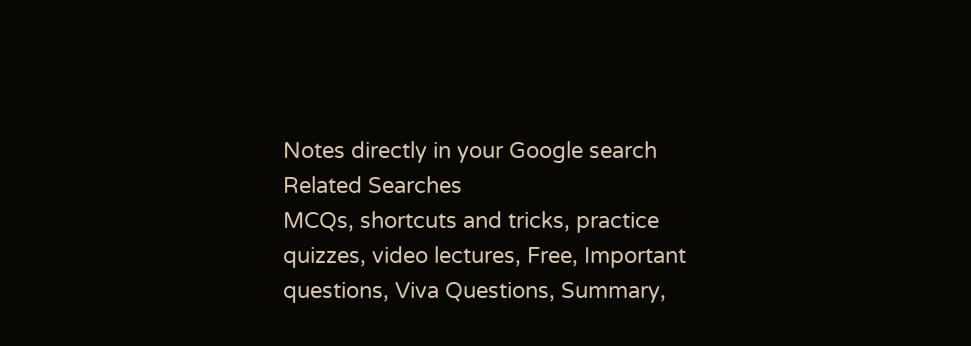Notes directly in your Google search
Related Searches
MCQs, shortcuts and tricks, practice quizzes, video lectures, Free, Important questions, Viva Questions, Summary,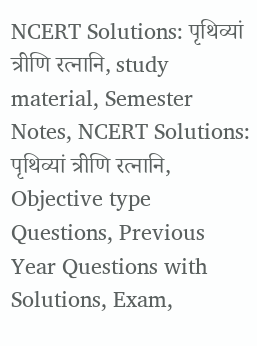NCERT Solutions: पृथिव्यां त्रीणि रत्नानि, study material, Semester Notes, NCERT Solutions: पृथिव्यां त्रीणि रत्नानि, Objective type Questions, Previous Year Questions with Solutions, Exam,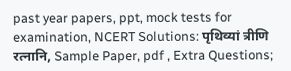past year papers, ppt, mock tests for examination, NCERT Solutions: पृथिव्यां त्रीणि रत्नानि, Sample Paper, pdf , Extra Questions;